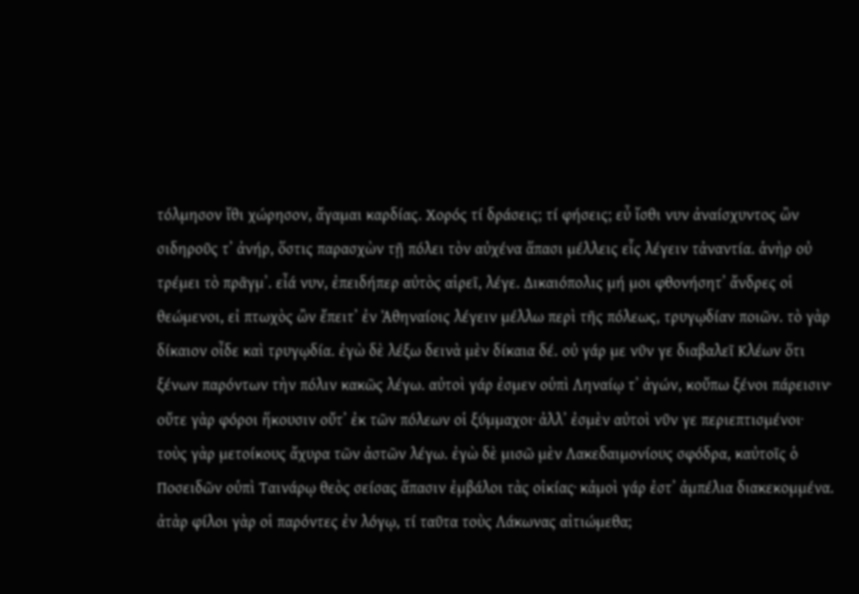τόλμησον ἴθι χώρησον, ἄγαμαι καρδίας. Χορός τί δράσεις; τί φήσεις; εὖ ἴσθι νυν ἀναίσχυντος ὢν σιδηροῦς τʼ ἀνήρ, ὅστις παρασχὼν τῇ πόλει τὸν αὐχένα ἅπασι μέλλεις εἷς λέγειν τἀναντία. ἁνὴρ οὐ τρέμει τὸ πρᾶγμʼ. εἶά νυν, ἐπειδήπερ αὐτὸς αἱρεῖ, λέγε. Δικαιόπολις μή μοι φθονήσητʼ ἄνδρες οἱ θεώμενοι, εἰ πτωχὸς ὢν ἔπειτʼ ἐν Ἀθηναίοις λέγειν μέλλω περὶ τῆς πόλεως, τρυγῳδίαν ποιῶν. τὸ γὰρ δίκαιον οἶδε καὶ τρυγῳδία. ἐγὼ δὲ λέξω δεινὰ μὲν δίκαια δέ. οὐ γάρ με νῦν γε διαβαλεῖ Κλέων ὅτι ξένων παρόντων τὴν πόλιν κακῶς λέγω. αὐτοὶ γάρ ἐσμεν οὑπὶ Ληναίῳ τʼ ἀγών, κοὔπω ξένοι πάρεισιν· οὔτε γὰρ φόροι ἥκουσιν οὔτʼ ἐκ τῶν πόλεων οἱ ξύμμαχοι· ἀλλʼ ἐσμὲν αὐτοὶ νῦν γε περιεπτισμένοι· τοὺς γὰρ μετοίκους ἄχυρα τῶν ἀστῶν λέγω. ἐγὼ δὲ μισῶ μὲν Λακεδαιμονίους σφόδρα, καὐτοῖς ὁ Ποσειδῶν οὑπὶ Ταινάρῳ θεὸς σείσας ἅπασιν ἐμβάλοι τὰς οἰκίας· κἀμοὶ γάρ ἐστʼ ἀμπέλια διακεκομμένα. ἀτὰρ φίλοι γὰρ οἱ παρόντες ἐν λόγῳ, τί ταῦτα τοὺς Λάκωνας αἰτιώμεθα;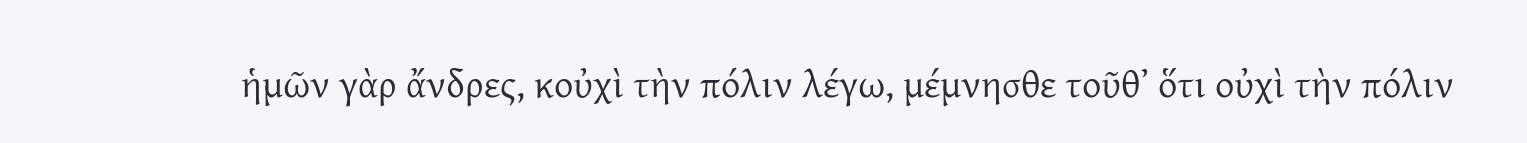ἡμῶν γὰρ ἄνδρες, κοὐχὶ τὴν πόλιν λέγω, μέμνησθε τοῦθʼ ὅτι οὐχὶ τὴν πόλιν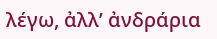λέγω, ἀλλʼ ἀνδράρια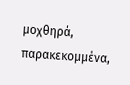μοχθηρά, παρακεκομμένα,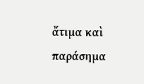ἄτιμα καὶ παράσημα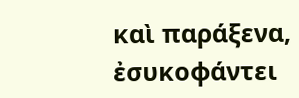καὶ παράξενα, ἐσυκοφάντει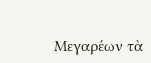Μεγαρέων τὰ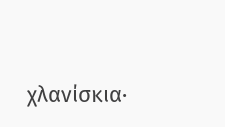χλανίσκια·